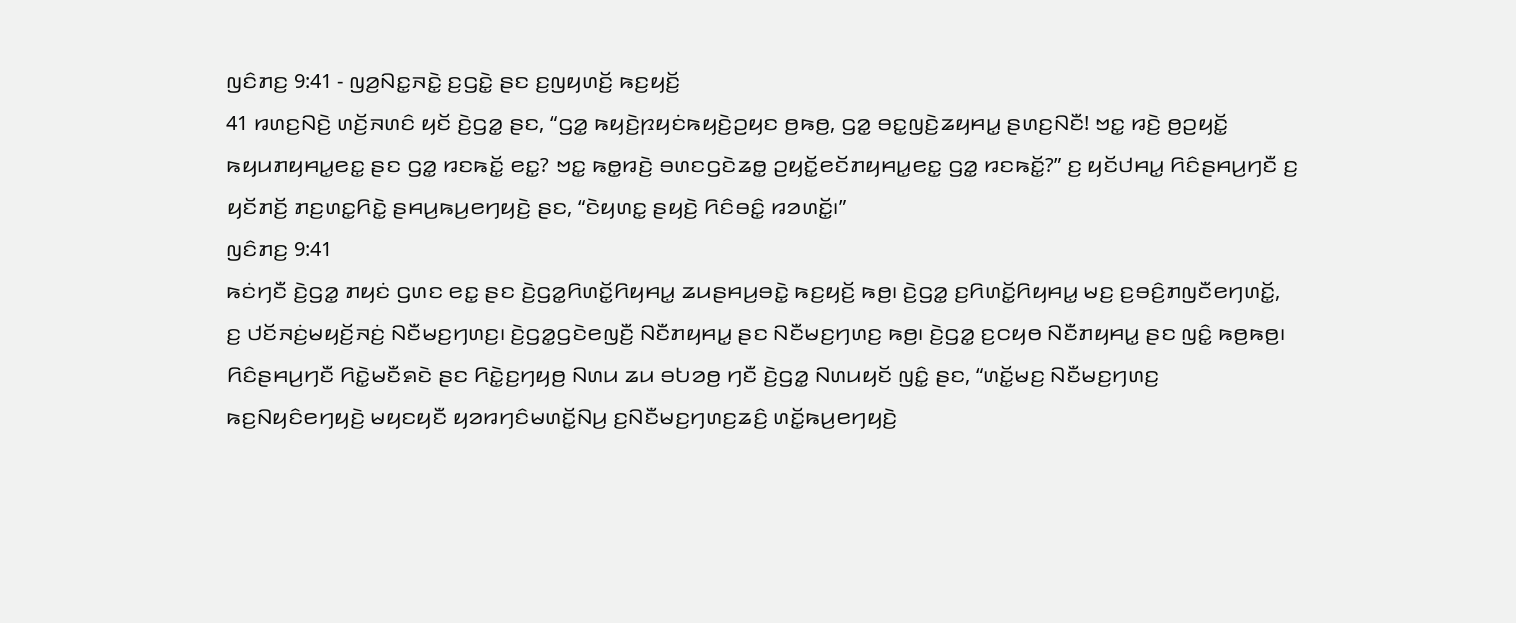ꤜꤢꤨꤊꤢ꤬ 9:41 - ꤜꤤ꤬ꤡꤢ꤭ꤏꤢꤧ꤭ ꤢ꤬ꤞꤢꤧ꤭ ꤔꤢ ꤢ꤬ꤜꤟꤛꤢꤩ꤬ ꤒꤢ꤬ꤟꤢꤩ꤬
41 ꤙꤛꤢ꤬ꤡꤢꤧ꤬ ꤛꤢꤩ꤬ꤏꤛꤢꤨ ꤟꤢꤩ ꤢꤧ꤬ꤞꤤ꤭ ꤔꤢ, “ꤞꤤ꤭ ꤒꤟꤢꤧ꤬ꤐꤟꤢꤦꤒꤟꤢꤧ꤬ꤑꤟꤢ ꤥ꤬ꤒꤥ꤬, ꤞꤤ꤭ ꤋꤢ꤭ꤜꤢꤧ꤬ꤘꤟꤌꤣ꤭ ꤔꤛꤢ꤬ꤡꤢꤪ! ꤠꤢ꤭ ꤙꤢꤧ꤬ ꤥ꤬ꤑꤟꤢꤩ꤭ ꤒꤟꤣꤊꤟꤌꤣ꤭ꤕꤢ꤭ ꤔꤢ ꤞꤤ꤭ ꤙꤢꤒꤢꤩ꤭ ꤕꤢ꤭? ꤠꤢ꤭ ꤒꤥ꤭ꤙꤢꤧ꤬ ꤋꤛꤢꤞꤢꤧꤘꤥ꤭ ꤑꤟꤢꤩ꤭ꤕꤢꤩꤊꤟꤌꤣ꤭ꤕꤢ꤭ ꤞꤤ꤭ ꤙꤢꤒꤢꤩ꤭?” ꤢ꤬ ꤟꤢꤩꤓꤌꤣ꤭ ꤖꤢꤨꤔꤌꤣ꤬ꤚꤢꤪ ꤢ꤬ ꤟꤢꤩꤊꤢꤩ꤬ ꤊꤢ꤬ꤛꤢ꤭ꤖꤢꤧ꤭ ꤔꤌꤣ꤬ꤒꤣ꤬ꤕꤚꤟꤢꤧ꤬ ꤔꤢ, “ꤢꤧꤟꤛꤢ꤭ ꤔꤟꤢꤧ꤬ ꤖꤢꤨꤋꤢꤨ꤭ ꤙꤤꤛꤢꤩ꤭꤯”
ꤜꤢꤨꤊꤢ꤬ 9:41
ꤒꤢꤦꤚꤢꤪ ꤢꤧ꤬ꤞꤤ꤭ ꤊꤟꤢꤦ ꤞꤛꤢ ꤕꤢ꤭ ꤔꤢ ꤢꤧ꤬ꤞꤤ꤭ꤖꤛꤢꤩ꤭ꤖꤟꤌꤣ꤭ ꤘꤣꤔꤌꤣ꤬ꤋꤢꤧ꤭ ꤒꤢ꤬ꤟꤢꤩ꤬ ꤒꤥ꤬꤯ ꤢꤧ꤬ꤞꤤ꤭ ꤢ꤬ꤖꤛꤢꤩ꤭ꤖꤟꤌꤣ꤭ ꤗꤢ꤬ ꤢ꤬ꤋꤢꤨ꤬ꤊꤜꤢꤪꤕꤚꤛꤢꤩ꤭, ꤢ꤬ ꤓꤢꤩꤏꤢꤦ꤬ꤗꤟꤢꤩ꤬ꤏꤢꤦ꤬ ꤡꤢꤪꤗꤢ꤬ꤚꤛꤢ꤬꤯ ꤢꤧ꤬ꤞꤤ꤭ꤞꤢꤧꤕꤜꤢꤪ꤬ ꤡꤢꤪꤊꤟꤌꤣ꤭ ꤔꤢ ꤡꤢꤪꤗꤢ꤬ꤚꤛꤢ꤬ ꤒꤥ꤬꤯ ꤢꤧ꤬ꤞꤤ꤭ ꤢ꤬ꤍꤟꤥ ꤡꤢꤪꤊꤟꤌꤣ꤭ ꤔꤢ ꤜꤢꤨ꤭ ꤒꤥ꤬ꤒꤥ꤬꤯
ꤖꤢꤨꤔꤌꤣ꤬ꤚꤢꤪ ꤖꤢꤧ꤭ꤗꤢꤪꤎꤢꤧ ꤔꤢ ꤖꤢꤧ꤭ꤢ꤬ꤚꤟꤥ꤬ ꤡꤛꤣ ꤘꤣ ꤋꤝꤤꤥ꤬ ꤚꤢꤪ ꤢꤧ꤬ꤞꤤ꤭ ꤡꤛꤣꤟꤢꤩ ꤜꤢꤨ꤭ ꤔꤢ, “ꤛꤢꤩ꤭ꤗꤢ꤬ ꤡꤢꤪꤗꤢ꤬ꤚꤛꤢ꤬ ꤒꤢ꤬ꤡꤟꤢꤨꤕꤚꤟꤢꤧ꤬ ꤗꤟꤢꤟꤢꤪ ꤟꤤꤙꤚꤢꤨꤗꤛꤢꤩ꤭ꤡꤣ꤬ ꤢ꤬ꤡꤢꤪꤗꤢ꤬ꤚꤛꤢ꤬ꤘꤢꤨ꤬ ꤛꤢꤩ꤭ꤒꤣ꤬ꤕꤚꤟꤢꤧ꤬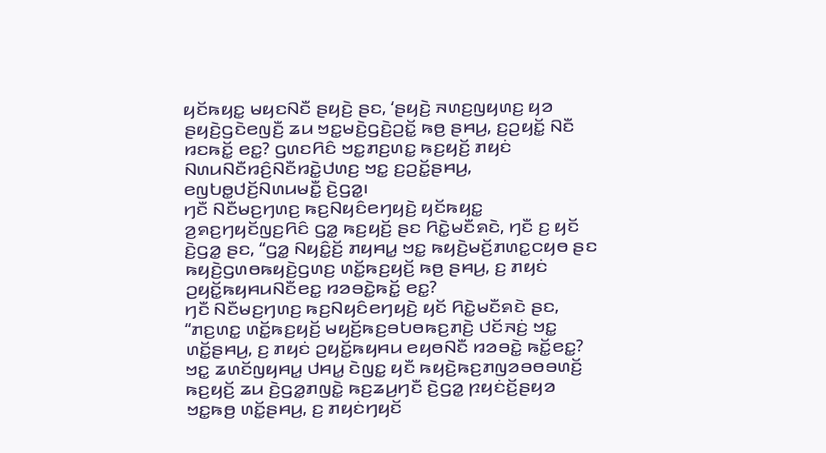ꤟꤢꤩꤒꤟꤢ꤭ ꤗꤟꤢꤡꤢꤪ ꤔꤟꤢꤧ꤬ ꤔꤢ, ‘ꤔꤟꤢꤧ꤬ ꤏꤛꤢ꤬ꤜꤟꤛꤢ꤬ ꤟꤤ ꤔꤟꤢꤧ꤬ꤞꤢꤧꤕꤜꤢꤪ꤬ ꤘꤣ ꤠꤢ꤭ꤗꤢꤧ꤬ꤞꤢꤧ꤬ꤑꤢꤩ꤭ ꤒꤥ꤬ ꤔꤌꤣ꤬, ꤢ꤬ꤑꤟꤢꤩ꤭ ꤡꤢꤪ ꤙꤢꤒꤢꤩ꤭ ꤕꤢ꤭? ꤞꤛꤢꤖꤢꤨ ꤠꤢ꤭ꤊꤢ꤬ꤛꤢ꤭ ꤒꤢ꤬ꤟꤢꤩ꤬ ꤊꤟꤢꤦ ꤡꤛꤣꤡꤢꤪꤙꤢꤨ꤬ꤡꤢꤪꤙꤢꤧ꤭ꤓꤛꤢ꤬ ꤠꤢ꤭ ꤢ꤬ꤑꤢꤩ꤭ꤔꤌꤣ꤬, ꤕꤜꤝꤥ꤭ꤓꤢꤩ꤬ꤡꤛꤣꤗꤢꤪ꤭ ꤢꤧ꤬ꤞꤤ꤭꤯
ꤚꤢꤪ ꤡꤢꤪꤗꤢ꤬ꤚꤛꤢ꤬ ꤒꤢ꤬ꤡꤟꤢꤨꤕꤚꤟꤢꤧ꤬ ꤟꤢꤩꤒꤟꤢ꤭ ꤤ꤬ꤎꤢ꤬ꤚꤟꤢꤩꤜꤢ꤬ꤖꤢꤨ ꤞꤤ꤭ ꤒꤢ꤬ꤟꤢꤩ꤬ ꤔꤢ ꤖꤢꤧ꤭ꤗꤢꤪꤎꤢꤧ, ꤚꤢꤪ ꤢ꤬ ꤟꤢꤩ ꤢꤧ꤬ꤞꤤ꤭ ꤔꤢ, “ꤞꤤ꤭ ꤡꤟꤢꤨ꤭ꤢꤩ꤬ ꤊꤟꤌꤣ꤭ ꤠꤢ꤭ ꤒꤟꤢꤧ꤬ꤗꤢꤩ꤬ꤊꤛꤢ꤭ꤍꤟꤥ ꤔꤢ ꤒꤟꤢꤧ꤬ꤞꤛꤥꤒꤟꤢꤧ꤬ꤞꤛꤢ꤬ ꤛꤢꤩ꤭ꤒꤢ꤬ꤟꤢꤩ꤬ ꤒꤥ꤬ ꤔꤌꤣ꤬, ꤢ꤬ ꤊꤟꤢꤦ ꤑꤟꤢꤩ꤭ꤒꤟꤌꤣꤡꤢꤪꤕꤢ꤭ ꤙꤤꤋꤢꤧ꤭ꤒꤢꤩ꤭ ꤕꤢ꤭?
ꤚꤢꤪ ꤡꤢꤪꤗꤢ꤬ꤚꤛꤢ꤬ ꤒꤢ꤬ꤡꤟꤢꤨꤕꤚꤟꤢꤧ꤬ ꤟꤢꤩ ꤖꤢꤧ꤭ꤗꤢꤪꤎꤢꤧ ꤔꤢ, “ꤊꤢ꤬ꤛꤢ꤭ ꤛꤢꤩ꤭ꤒꤢ꤬ꤟꤢꤩ꤬ ꤗꤟꤢꤩ꤬ꤒꤢ꤬ꤋꤝꤥꤒꤢ꤬ꤊꤢꤧ꤬ ꤓꤢꤩꤏꤢꤦ꤬ ꤠꤢ꤭ ꤛꤢꤩ꤭ꤔꤌꤣ꤬, ꤢ꤬ ꤊꤟꤢꤦ ꤑꤟꤢꤩ꤭ꤒꤟꤌꤣ ꤕꤟꤥꤡꤢꤪ ꤙꤤꤋꤢꤧ꤭ ꤒꤢꤩ꤭ꤕꤢ꤭? ꤠꤢ꤭ ꤘꤛꤢꤩꤜꤟꤌꤣ꤭ ꤓꤌꤣ꤭ ꤢꤧꤜꤢ꤭ ꤟꤢꤪ ꤒꤟꤢꤧ꤬ꤒꤢ꤬ꤊꤜꤤꤋꤥꤋꤛꤢꤩ꤬ ꤒꤢ꤬ꤟꤢꤩ꤬ ꤘꤣ ꤢꤧ꤬ꤞꤤ꤭ꤊꤜꤢꤧ꤭ ꤒꤢ꤬ꤘꤣ꤬ꤚꤢꤪ ꤢꤧ꤬ꤞꤤ꤭ ꤐꤟꤢꤦꤢꤩ꤬ꤔꤟꤤ ꤠꤢ꤭ꤒꤥ꤬ ꤛꤢꤩ꤭ꤔꤌꤣ꤬, ꤢ꤬ ꤊꤟꤢꤦꤚꤟꤢꤩ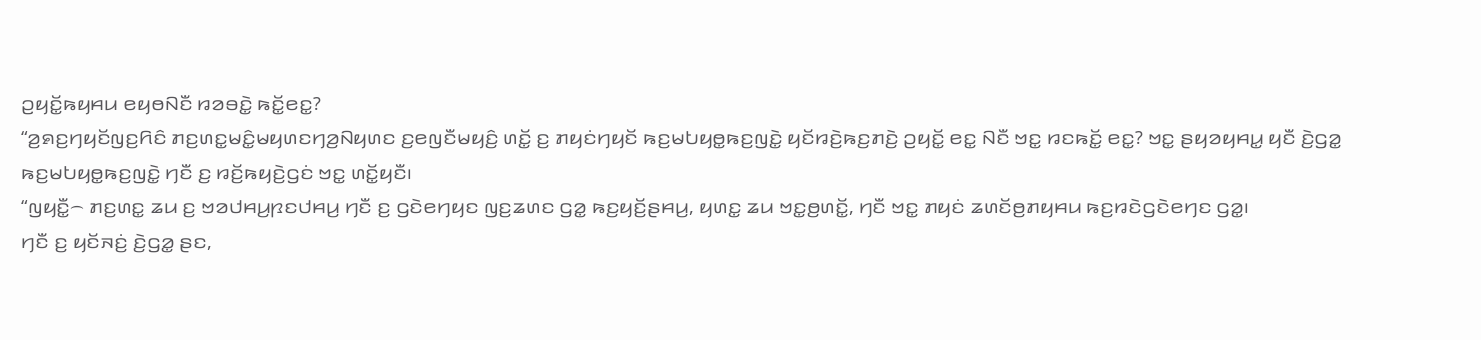ꤑꤟꤢꤩ꤭ꤒꤟꤌꤣ ꤕꤟꤥꤡꤢꤪ ꤙꤤꤋꤢꤧ꤭ ꤒꤢꤩ꤭ꤕꤢ꤭?
“ꤤ꤬ꤎꤢ꤬ꤚꤟꤢꤩꤜꤢ꤬ꤖꤢꤨ ꤊꤢ꤬ꤛꤢ꤭ꤗꤢꤨ꤭ꤗꤟꤛꤢꤚꤤ꤬ꤡꤟꤛꤢ ꤢ꤬ꤕꤜꤢꤪꤗꤟꤢꤨ꤬ ꤛꤢꤩ꤭ ꤢ꤬ ꤊꤟꤢꤦꤚꤟꤢꤩ ꤒꤢ꤬ꤗꤝꤟꤥ꤭ꤒꤢ꤬ꤜꤢꤧ꤭ ꤟꤢꤩꤙꤢꤧ꤬ꤒꤢ꤬ꤊꤢꤧ꤬ ꤑꤟꤢꤩ꤭ ꤕꤢ꤭ ꤡꤢꤪ ꤠꤢ꤭ ꤙꤢꤒꤢꤩ꤭ ꤕꤢ꤭? ꤠꤢ꤭ ꤔꤟꤤꤟꤌꤣ꤭ ꤟꤢꤪ ꤢꤧ꤬ꤞꤤ꤭ ꤒꤢ꤬ꤗꤝꤟꤥ꤭ꤒꤢ꤬ꤜꤢꤧ꤭ ꤚꤢꤪ ꤢ꤬ ꤙꤢꤩ꤬ꤒꤟꤢꤧ꤬ꤞꤢꤦ ꤠꤢ꤭ ꤛꤢꤩ꤭ꤟꤢꤪ꤯
“ꤜꤟꤢꤪ꤭꤮ ꤊꤢ꤬ꤛꤢ꤭ ꤘꤣ ꤢ꤬ ꤠꤤꤓꤌꤣ꤬ꤐꤢꤓꤌꤣ꤬ ꤚꤢꤪ ꤢ꤬ ꤞꤢꤧꤕꤚꤟꤢ ꤜꤢ꤬ꤘꤛꤢ ꤞꤤ꤭ ꤒꤢ꤬ꤟꤢꤩ꤬ꤔꤌꤣ꤬, ꤟꤛꤢ꤭ ꤘꤣ ꤠꤢ꤭ꤥ꤬ꤛꤢꤩ꤭, ꤚꤢꤪ ꤠꤢ꤭ ꤊꤟꤢꤦ ꤘꤛꤢꤩꤥ꤬ꤊꤟꤌꤣ ꤒꤢ꤬ꤙꤢꤧꤞꤢꤧꤕꤚꤢ ꤞꤤ꤭꤯
ꤚꤢꤪ ꤢ꤬ ꤟꤢꤩꤏꤢꤦ꤬ ꤢꤧ꤬ꤞꤤ꤭ ꤔꤢ,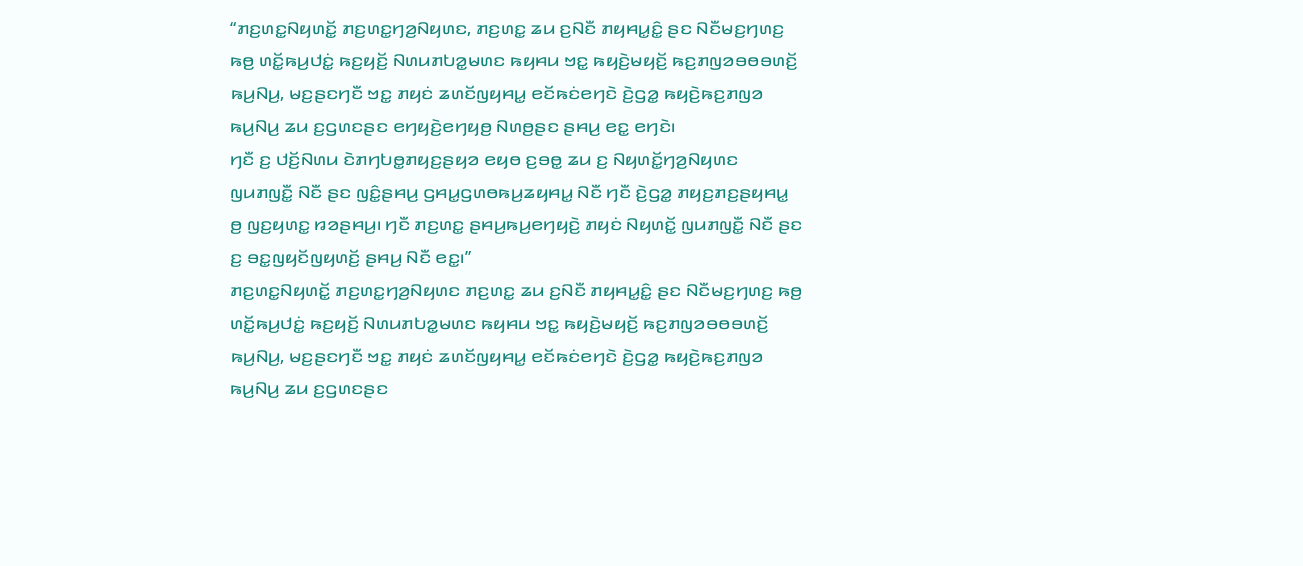“ꤊꤢ꤬ꤛꤢ꤭ꤡꤟꤛꤢꤩ꤭ ꤊꤢ꤬ꤛꤢ꤭ꤚꤤ꤬ꤡꤟꤛꤢ, ꤊꤢ꤬ꤛꤢ꤭ ꤘꤣ ꤢ꤬ꤡꤢꤪ ꤊꤟꤌꤣ꤭ꤢꤨ꤭ ꤔꤢ ꤡꤢꤪꤗꤢ꤬ꤚꤛꤢ꤬ ꤒꤥ꤬ ꤛꤢꤩ꤭ꤒꤣ꤬ꤓꤢꤦ꤭ ꤒꤢ꤬ꤟꤢꤩ꤬ ꤡꤛꤣꤊꤝꤤ꤭ꤗꤛꤢ ꤒꤟꤌꤣ ꤠꤢ꤭ ꤒꤟꤢꤧ꤬ꤗꤟꤢꤩ꤬ ꤒꤢ꤬ꤊꤜꤤꤋꤥꤋꤛꤢꤩ꤬ ꤒꤣ꤬ꤡꤣ꤬, ꤗꤢ꤬ꤔꤢꤚꤢꤪ ꤠꤢ꤭ ꤊꤟꤢꤦ ꤘꤛꤢꤩꤜꤟꤌꤣ꤭ ꤕꤢꤩꤒꤢꤦꤕꤚꤢꤧ ꤢꤧ꤬ꤞꤤ꤭ ꤒꤟꤢꤧ꤬ꤒꤢ꤬ꤊꤜꤤ ꤒꤣ꤬ꤡꤣ꤬ ꤘꤣ ꤢ꤬ꤞꤛꤢꤔꤢ ꤕꤚꤟꤢꤧ꤬ꤕꤚꤟꤥ꤬ ꤡꤛꤥ꤬ꤔꤢ ꤔꤌꤣ꤬ ꤕꤢ꤭ ꤕꤚꤢꤧ꤯
ꤚꤢꤪ ꤢ꤬ ꤓꤢꤩ꤬ꤡꤛꤣ ꤢꤧꤊꤚꤝꤥ꤭ꤊꤟꤢ꤬ꤔꤟꤤ ꤕꤟꤥ ꤢ꤬ꤋꤥ꤭ ꤘꤣ ꤢ꤬ ꤡꤟꤛꤢꤩ꤭ꤚꤤ꤬ꤡꤟꤛꤢ ꤜꤣꤊꤜꤢꤪ꤭ ꤡꤢꤪ ꤔꤢ ꤜꤢꤨ꤭ꤔꤌꤣ꤬ ꤞꤌꤣ꤭ꤞꤛꤥꤒꤣ꤬ꤘꤟꤌꤣ꤭ ꤡꤢꤪ ꤚꤢꤪ ꤢꤧ꤬ꤞꤤ꤭ ꤊꤟꤢ꤬ꤊꤢ꤬ꤔꤟꤌꤣ꤭ ꤥ꤬ ꤜꤢ꤬ꤟꤛꤢ꤭ ꤙꤤꤔꤌꤣ꤬꤯ ꤚꤢꤪ ꤊꤢ꤬ꤛꤢ꤭ ꤔꤌꤣ꤬ꤒꤣ꤬ꤕꤚꤟꤢꤧ꤬ ꤊꤟꤢꤦ ꤡꤟꤛꤢꤩ꤭ ꤜꤣꤊꤜꤢꤪ꤭ ꤡꤢꤪ ꤔꤢ ꤢ꤬ ꤋꤢ꤭ꤜꤟꤢꤩꤜꤟꤛꤢꤩ꤬ ꤔꤌꤣ꤬ ꤡꤢꤪ ꤕꤢ꤭꤯”
ꤊꤢ꤬ꤛꤢ꤭ꤡꤟꤛꤢꤩ꤭ ꤊꤢ꤬ꤛꤢ꤭ꤚꤤ꤬ꤡꤟꤛꤢ ꤊꤢ꤬ꤛꤢ꤭ ꤘꤣ ꤢ꤬ꤡꤢꤪ ꤊꤟꤌꤣ꤭ꤢꤨ꤭ ꤔꤢ ꤡꤢꤪꤗꤢ꤬ꤚꤛꤢ꤬ ꤒꤥ꤬ ꤛꤢꤩ꤭ꤒꤣ꤬ꤓꤢꤦ꤭ ꤒꤢ꤬ꤟꤢꤩ꤬ ꤡꤛꤣꤊꤝꤤ꤭ꤗꤛꤢ ꤒꤟꤌꤣ ꤠꤢ꤭ ꤒꤟꤢꤧ꤬ꤗꤟꤢꤩ꤬ ꤒꤢ꤬ꤊꤜꤤꤋꤥꤋꤛꤢꤩ꤬ ꤒꤣ꤬ꤡꤣ꤬, ꤗꤢ꤬ꤔꤢꤚꤢꤪ ꤠꤢ꤭ ꤊꤟꤢꤦ ꤘꤛꤢꤩꤜꤟꤌꤣ꤭ ꤕꤢꤩꤒꤢꤦꤕꤚꤢꤧ ꤢꤧ꤬ꤞꤤ꤭ ꤒꤟꤢꤧ꤬ꤒꤢ꤬ꤊꤜꤤ ꤒꤣ꤬ꤡꤣ꤬ ꤘꤣ ꤢ꤬ꤞꤛꤢꤔꤢ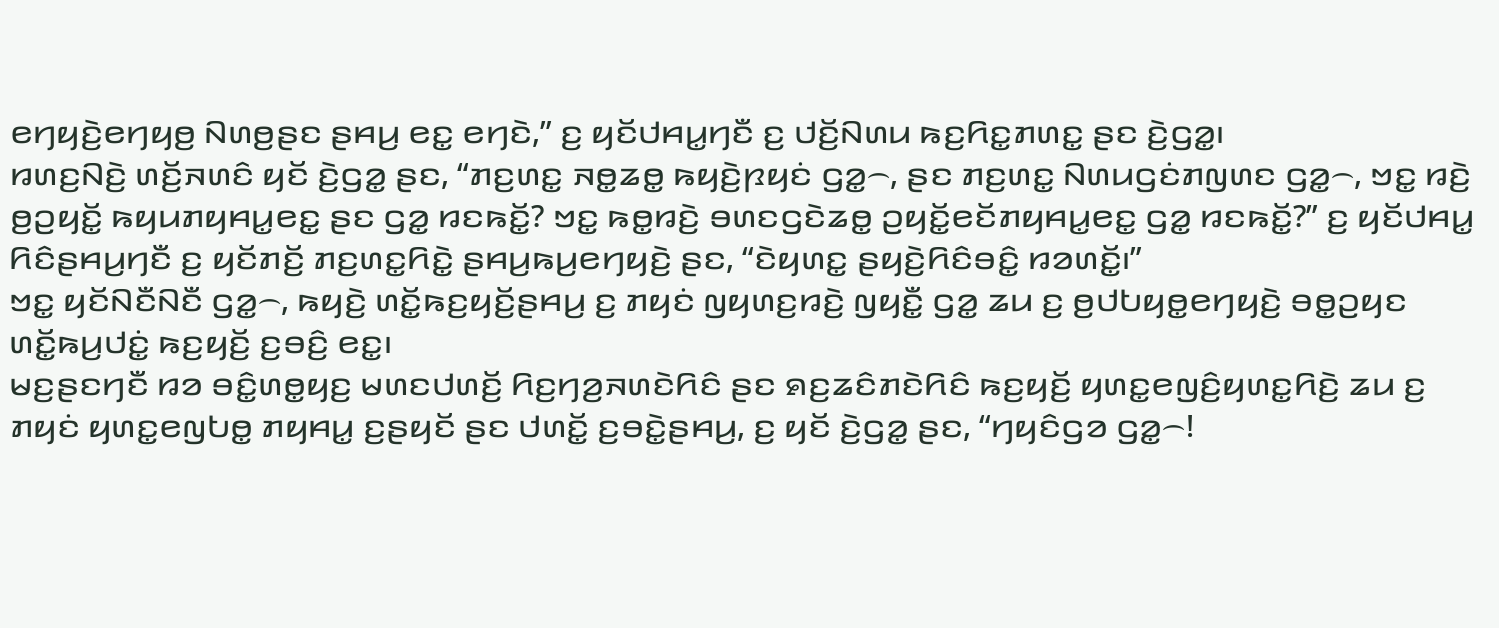ꤕꤚꤟꤢꤧ꤬ꤕꤚꤟꤥ꤬ ꤡꤛꤥ꤬ꤔꤢ ꤔꤌꤣ꤬ ꤕꤢ꤭ ꤕꤚꤢꤧ,” ꤢ꤬ ꤟꤢꤩꤓꤌꤣ꤭ꤚꤢꤪ ꤢ꤬ ꤓꤢꤩ꤬ꤡꤛꤣ ꤒꤢ꤬ꤖꤢ꤭ꤊꤛꤢ꤭ ꤔꤢ ꤢꤧ꤬ꤞꤤ꤭꤯
ꤙꤛꤢ꤬ꤡꤢꤧ꤬ ꤛꤢꤩ꤬ꤏꤛꤢꤨ ꤟꤢꤩ ꤢꤧ꤬ꤞꤤ꤭ ꤔꤢ, “ꤊꤢ꤬ꤛꤢ꤭ ꤏꤥ꤭ꤘꤥ꤭ ꤒꤟꤢꤧ꤬ꤐꤟꤢꤦ ꤞꤤ꤭꤮, ꤔꤢ ꤊꤢ꤬ꤛꤢ꤭ ꤡꤛꤣꤞꤢꤦꤊꤜꤛꤢ ꤞꤤ꤭꤮, ꤠꤢ꤭ ꤙꤢꤧ꤬ ꤥ꤬ꤑꤟꤢꤩ꤭ ꤒꤟꤣꤊꤟꤌꤣ꤭ꤕꤢ꤭ ꤔꤢ ꤞꤤ꤭ ꤙꤢꤒꤢꤩ꤭? ꤠꤢ꤭ ꤒꤥ꤭ꤙꤢꤧ꤬ ꤋꤛꤢꤞꤢꤧꤘꤥ꤭ ꤑꤟꤢꤩ꤭ꤕꤢꤩꤊꤟꤌꤣ꤭ꤕꤢ꤭ ꤞꤤ꤭ ꤙꤢꤒꤢꤩ꤭?” ꤢ꤬ ꤟꤢꤩꤓꤌꤣ꤭ ꤖꤢꤨꤔꤌꤣ꤬ꤚꤢꤪ ꤢ꤬ ꤟꤢꤩꤊꤢꤩ꤬ ꤊꤢ꤬ꤛꤢ꤭ꤖꤢꤧ꤭ ꤔꤌꤣ꤬ꤒꤣ꤬ꤕꤚꤟꤢꤧ꤬ ꤔꤢ, “ꤢꤧꤟꤛꤢ꤭ ꤔꤟꤢꤧ꤬ꤖꤢꤨꤋꤢꤨ꤭ ꤙꤤꤛꤢꤩ꤭꤯”
ꤠꤢ꤭ ꤟꤢꤩꤡꤢꤪꤡꤢꤪ ꤞꤤ꤭꤮, ꤒꤟꤢꤧ꤬ ꤛꤢꤩ꤭ꤒꤢ꤬ꤟꤢꤩ꤬ꤔꤌꤣ꤬ ꤢ꤬ ꤊꤟꤢꤦ ꤜꤟꤛꤢ꤬ꤙꤢꤧ꤬ ꤜꤟꤢꤪ꤭ ꤞꤤ꤭ ꤘꤣ ꤢ꤬ ꤥ꤬ꤓꤝꤟꤥ꤭ꤕꤚꤟꤢꤧ꤬ ꤋꤥ꤭ꤑꤟꤢ ꤛꤢꤩ꤭ꤒꤣ꤬ꤓꤢꤦ꤭ ꤒꤢ꤬ꤟꤢꤩ꤬ ꤢ꤬ꤋꤢꤨ꤬ ꤕꤢ꤭꤯
ꤗꤢ꤬ꤔꤢꤚꤢꤪ ꤙꤤ ꤋꤢꤨ꤭ꤛꤥ꤭ꤟꤢ꤬ ꤗꤛꤢꤓꤛꤢꤩ꤬ ꤖꤢ꤬ꤚꤤ꤬ꤏꤛꤢꤧꤖꤢꤨ ꤔꤢ ꤎꤢ꤬ꤘꤢꤨꤊꤢꤧꤖꤢꤨ ꤒꤢ꤬ꤟꤢꤩ꤬ ꤟꤛꤢ꤭ꤕꤜꤢꤨ꤬ꤟꤛꤢ꤭ꤖꤢꤧ꤬ ꤘꤣ ꤢ꤬ ꤊꤟꤢꤦ ꤟꤛꤢ꤭ꤕꤜꤝꤥ꤭ ꤊꤟꤌꤣ꤭ ꤢ꤬ꤔꤟꤢꤩ ꤔꤢ ꤓꤛꤢꤩ꤭ ꤢ꤬ꤋꤢꤧ꤭ꤔꤌꤣ꤬, ꤢ꤬ ꤟꤢꤩ ꤢꤧ꤬ꤞꤤ꤭ ꤔꤢ, “ꤚꤟꤢꤨꤞꤤ ꤞꤤ꤭꤮!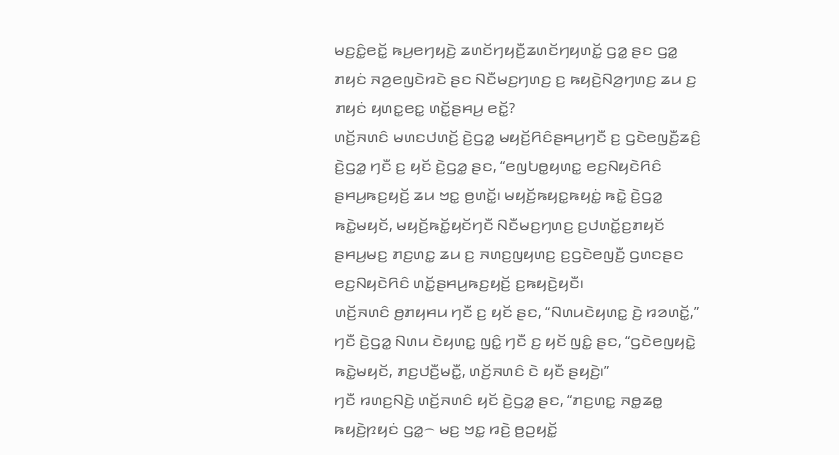ꤗꤢ꤬ꤢꤨ꤭ꤕꤢꤩ꤭ ꤒꤣ꤬ꤕꤚꤟꤢꤧ꤬ ꤘꤛꤢꤩꤚꤟꤢꤪ꤬ꤘꤛꤢꤩꤚꤟꤛꤢꤩ꤭ ꤞꤤ꤭ ꤔꤢ ꤞꤤ꤭ ꤊꤟꤢꤦ ꤏꤤ꤬ꤕꤜꤢꤧꤙꤢꤧ ꤔꤢ ꤡꤢꤪꤗꤢ꤬ꤚꤛꤢ꤬ ꤢ꤬ ꤒꤟꤢꤧ꤬ꤡꤤ꤬ꤚꤛꤢ꤬ ꤘꤣ ꤢ꤬ ꤊꤟꤢꤦ ꤟꤛꤢ꤭ꤕꤢ꤭ ꤛꤢꤩ꤭ꤔꤌꤣ꤬ ꤕꤢꤩ꤭?
ꤛꤢꤩ꤬ꤏꤛꤢꤨ ꤗꤛꤢꤓꤛꤢꤩ꤬ ꤢꤧ꤬ꤞꤤ꤭ ꤗꤟꤢꤩ꤬ꤖꤢꤨꤔꤌꤣ꤬ꤚꤢꤪ ꤢ꤬ ꤞꤢꤧꤕꤜꤢꤪ꤬ꤘꤢꤨ꤬ ꤢꤧ꤬ꤞꤤ꤭ ꤚꤢꤪ ꤢ꤬ ꤟꤢꤩ ꤢꤧ꤬ꤞꤤ꤭ ꤔꤢ, “ꤕꤜꤝꤥ꤭ꤟꤛꤢ꤭ ꤕꤢ꤬ꤡꤟꤢꤧꤖꤢꤨ ꤔꤌꤣ꤬ꤒꤢ꤬ꤟꤢꤩ꤬ ꤘꤣ ꤠꤢ꤭ ꤥ꤬ꤛꤢꤩ꤭꤯ ꤗꤟꤢꤩ꤬ꤒꤟꤢ꤭ꤒꤟꤢꤦ꤭ ꤒꤢꤧ꤭ ꤢꤧ꤬ꤞꤤ꤭ ꤒꤢꤧ꤭ꤗꤟꤢꤩ, ꤗꤟꤢꤩ꤬ꤒꤢꤩ꤭ꤟꤢꤩꤚꤢꤪ ꤡꤢꤪꤗꤢ꤬ꤚꤛꤢ꤬ ꤢ꤬ꤓꤛꤢꤩ꤭ꤢ꤬ꤊꤟꤢꤩ ꤔꤌꤣ꤬ꤗꤢ꤬ ꤊꤢ꤬ꤛꤢ꤭ ꤘꤣ ꤢ꤬ ꤏꤛꤢ꤬ꤜꤟꤛꤢ꤬ ꤢ꤬ꤞꤢꤧꤕꤜꤢꤪ꤬ ꤞꤛꤢꤔꤢ ꤕꤢ꤬ꤡꤟꤢꤧꤖꤢꤨ ꤛꤢꤩ꤭ꤔꤌꤣ꤬ꤒꤢ꤬ꤟꤢꤩ꤬ ꤢ꤬ꤒꤟꤢꤧ꤬ꤟꤢꤪ꤯
ꤛꤢꤩ꤬ꤏꤛꤢꤨ ꤥ꤬ꤊꤟꤌꤣ ꤚꤢꤪ ꤢ꤬ ꤟꤢꤩ ꤔꤢ, “ꤡꤛꤣꤢꤧꤟꤛꤢ꤭ ꤢꤧ꤬ ꤙꤤꤛꤢꤩ꤭,” ꤚꤢꤪ ꤢꤧ꤬ꤞꤤ꤭ ꤡꤛꤣ ꤢꤧꤟꤛꤢ꤭ ꤜꤢꤨ꤭ ꤚꤢꤪ ꤢ꤬ ꤟꤢꤩ ꤜꤢꤨ꤭ ꤔꤢ, “ꤞꤢꤧꤕꤜꤟꤢꤧ꤭ ꤒꤢꤧ꤭ꤗꤟꤢꤩ, ꤊꤢ꤬ꤓꤢꤪ꤬ꤗꤢꤪ꤭, ꤛꤢꤩ꤬ꤏꤛꤢꤨ ꤢꤧ ꤟꤢꤪ ꤔꤟꤢꤧ꤬꤯”
ꤚꤢꤪ ꤙꤛꤢ꤬ꤡꤢꤧ꤬ ꤛꤢꤩ꤬ꤏꤛꤢꤨ ꤟꤢꤩ ꤢꤧ꤬ꤞꤤ꤭ ꤔꤢ, “ꤊꤢ꤬ꤛꤢ꤭ ꤏꤥ꤭ꤘꤥ꤭ ꤒꤟꤢꤧ꤬ꤐꤟꤢꤦ ꤞꤤ꤭꤮ ꤗꤢ꤬ ꤠꤢ꤭ ꤙꤢꤧ꤬ ꤥ꤬ꤑꤟꤢꤩ꤭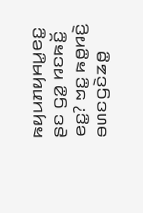ꤒꤟꤣꤊꤟꤌꤣ꤭ꤕꤢ꤭ ꤔꤢ ꤞꤤ꤭ ꤙꤢꤒꤢꤩ꤭ ꤕꤢ꤭? ꤠꤢ꤭ ꤒꤥ꤭ꤙꤢꤧ꤬ ꤋꤛꤢꤞꤢꤧꤘꤥ꤭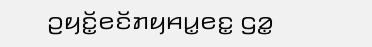ꤑꤟꤢꤩ꤭ꤕꤢꤩꤊꤟꤌꤣ꤭ꤕꤢ꤭ ꤞꤤ꤭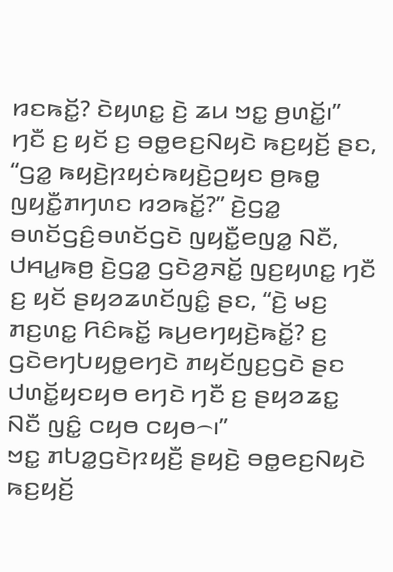ꤙꤢꤒꤢꤩ꤭? ꤢꤧꤟꤛꤢ꤭ ꤢꤧ꤬ ꤘꤣ ꤠꤢ꤭ ꤥ꤬ꤛꤢꤩ꤭꤯”
ꤚꤢꤪ ꤢ꤬ ꤟꤢꤩ ꤢ꤬ ꤋꤥ꤭ꤕꤢ꤬ꤡꤟꤢꤧ ꤒꤢ꤬ꤟꤢꤩ꤬ ꤔꤢ, “ꤞꤤ꤭ ꤒꤟꤢꤧ꤬ꤐꤟꤢꤦꤒꤟꤢꤧ꤬ꤑꤟꤢ ꤥ꤬ꤒꤥ꤭ ꤜꤟꤢꤪ꤭ꤊꤚꤛꤢ ꤙꤤꤒꤢꤩ꤭?” ꤢꤧ꤬ꤞꤤ꤭ ꤋꤛꤢꤩꤞꤢꤨ꤬ꤋꤛꤢꤩꤞꤢꤧ ꤜꤟꤢꤪ꤭ꤕꤜꤤ꤭ ꤡꤢꤪ, ꤓꤌꤣ꤭ꤒꤥ꤬ ꤢꤧ꤬ꤞꤤ꤭ ꤞꤢꤧꤤ꤬ꤏꤢꤩ꤭ ꤜꤢ꤬ꤟꤛꤢ꤭ ꤚꤢꤪ ꤢ꤬ ꤟꤢꤩ ꤔꤟꤤꤘꤛꤢꤩꤜꤢꤨ꤭ ꤔꤢ, “ꤢꤧ꤬ ꤗꤢ꤬ ꤊꤢ꤬ꤛꤢ꤭ ꤖꤢꤨꤒꤢꤩ꤭ ꤒꤣ꤬ꤕꤚꤟꤢꤧ꤬ꤒꤢꤩ꤭? ꤢ꤬ ꤞꤢꤧꤕꤚꤝꤟꤥ꤭ꤕꤚꤢꤧ ꤊꤟꤢꤩꤜꤢ꤬ꤞꤢꤧ ꤔꤢ ꤓꤛꤢꤩ꤭ꤟꤢꤟꤥ ꤕꤚꤢꤧ ꤚꤢꤪ ꤢ꤬ ꤔꤟꤤꤘꤢ꤭ ꤡꤢꤪ ꤜꤢꤨ꤭ ꤍꤟꤥ ꤍꤟꤥ꤮꤯”
ꤠꤢ꤭ ꤊꤝꤤ꤭ꤞꤢꤧꤐꤟꤢꤪ꤬ ꤔꤟꤢꤧ꤬ ꤋꤥ꤭ꤕꤢ꤬ꤡꤟꤢꤧ ꤒꤢ꤬ꤟꤢꤩ꤬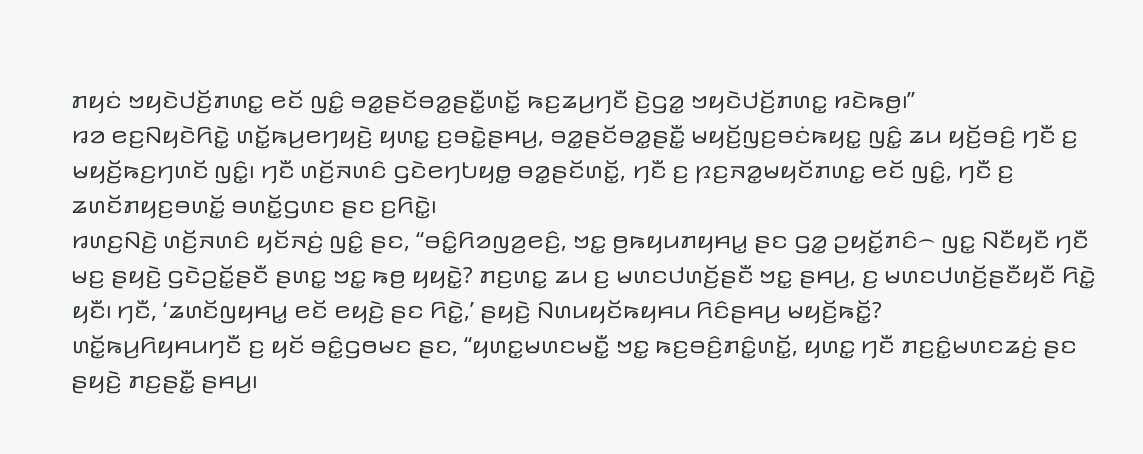ꤊꤟꤢꤦ ꤠꤟꤢꤧꤓꤢꤩ꤬ꤊꤛꤢ꤭ ꤕꤢꤩ ꤜꤢꤨ꤭ ꤋꤤ꤭ꤔꤢꤩꤋꤤ꤭ꤔꤢꤪ꤭ꤛꤢꤩ꤭ ꤒꤢ꤬ꤘꤣ꤬ꤚꤢꤪ ꤢꤧ꤬ꤞꤤ꤭ ꤠꤟꤢꤧꤓꤢꤩ꤬ꤊꤛꤢ꤭ ꤙꤢꤧꤒꤥ꤬꤯”
ꤙꤤ ꤕꤢ꤬ꤡꤟꤢꤧꤖꤢꤧ꤭ ꤛꤢꤩ꤭ꤒꤣ꤬ꤕꤚꤟꤢꤧ꤬ ꤟꤛꤢ꤭ ꤢ꤬ꤋꤢꤧ꤭ꤔꤌꤣ꤬, ꤋꤤ꤭ꤔꤢꤩꤋꤤ꤭ꤔꤢꤪ꤭ ꤗꤟꤢꤩ꤬ꤜꤢ꤬ꤋꤢꤦꤒꤟꤢ꤭ ꤜꤢꤨ꤭ ꤘꤣ ꤟꤢꤩ꤬ꤋꤢꤨ꤬ ꤚꤢꤪ ꤢ꤬ ꤗꤟꤢꤩ꤬ꤒꤢ꤬ꤚꤛꤢꤩ ꤜꤢꤨ꤭꤯ ꤚꤢꤪ ꤛꤢꤩ꤬ꤏꤛꤢꤨ ꤞꤢꤧꤕꤚꤝꤟꤥ꤭ ꤋꤤ꤭ꤔꤢꤩꤛꤢꤩ꤭, ꤚꤢꤪ ꤢ꤬ ꤐꤢ꤬ꤏꤤ꤭ꤗꤟꤢꤩꤊꤛꤢ꤭ ꤕꤢꤩ ꤜꤢꤨ꤭, ꤚꤢꤪ ꤢ꤬ ꤘꤛꤢꤩꤊꤟꤢ꤬ꤋꤛꤢꤩ꤭ ꤋꤛꤢꤩ꤭ꤞꤛꤢ ꤔꤢ ꤢ꤬ꤖꤢꤧ꤭꤯
ꤙꤛꤢ꤬ꤡꤢꤧ꤬ ꤛꤢꤩ꤬ꤏꤛꤢꤨ ꤟꤢꤩꤏꤢꤦ꤬ ꤜꤢꤨ꤭ ꤔꤢ, “ꤋꤢꤨ꤭ꤖꤤꤜꤤ꤬ꤕꤢꤨ꤬, ꤠꤢ꤭ ꤥ꤬ꤒꤟꤣꤊꤟꤌꤣ꤭ ꤔꤢ ꤞꤤ꤭ ꤑꤟꤢꤩ꤭ꤊꤢꤨ꤮ ꤜꤢ꤭ ꤡꤢꤪꤟꤢꤪ ꤚꤢꤪ ꤗꤢ꤬ ꤔꤟꤢꤧ꤬ ꤞꤢꤧꤑꤢꤩ꤭ꤔꤢꤪ ꤔꤛꤢ꤭ ꤠꤢ꤭ ꤒꤥ꤬ ꤟꤟꤢꤧ꤭? ꤊꤢ꤬ꤛꤢ꤭ ꤘꤣ ꤢ꤬ ꤗꤛꤢꤓꤛꤢꤩ꤬ꤔꤢꤪ ꤠꤢ꤭ ꤔꤌꤣ꤬, ꤢ꤬ ꤗꤛꤢꤓꤛꤢꤩ꤬ꤔꤢꤪꤟꤢꤪ ꤖꤢꤧ꤭ ꤟꤢꤪ꤯ ꤚꤢꤪ, ‘ꤘꤛꤢꤩꤜꤟꤌꤣ꤭ ꤕꤢꤩ ꤕꤟꤢꤧ꤬ ꤔꤢ ꤖꤢꤧ꤭,’ ꤔꤟꤢꤧ꤬ ꤡꤛꤣꤟꤢꤩꤒꤟꤌꤣ ꤖꤢꤨꤔꤌꤣ꤬ ꤗꤟꤢꤩ꤬ꤒꤢꤩ꤭?
ꤛꤢꤩ꤭ꤒꤣ꤬ꤖꤟꤌꤣꤚꤢꤪ ꤢ꤬ ꤟꤢꤩ ꤋꤢꤨ꤭ꤞꤥꤗꤢ ꤔꤢ, “ꤟꤛꤢ꤭ꤗꤛꤢꤗꤢꤪ꤭ ꤠꤢ꤭ ꤒꤢ꤬ꤋꤢꤨ꤬ꤊꤢꤨ꤭ꤛꤢꤩ꤭, ꤟꤛꤢ꤭ ꤚꤢꤪ ꤊꤢ꤬ꤢꤨ꤭ꤗꤛꤢꤘꤢꤦ꤬ ꤔꤢ ꤔꤟꤢꤧ꤬ ꤊꤢ꤬ꤔꤢꤪ꤭ ꤔꤌꤣ꤬꤯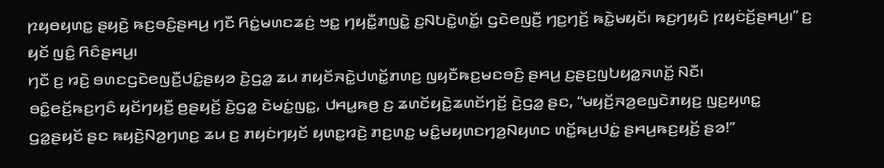ꤐꤟꤥꤟꤛꤢ꤭ ꤔꤟꤢꤧ꤬ ꤒꤢ꤬ꤋꤢꤨ꤬ꤔꤌꤣ꤬ ꤚꤢꤪ ꤖꤢꤦ꤭ꤗꤛꤢꤘꤢꤦ꤬ ꤠꤢ꤭ ꤚꤟꤢꤪ꤭ꤊꤜꤢꤧ꤭ ꤢ꤬ꤡꤝꤢꤧ꤭ꤛꤢꤩ꤭꤯ ꤞꤢꤧꤕꤜꤢꤪ꤬ ꤚꤢ꤬ꤚꤢꤩ꤬ ꤒꤢꤧ꤭ꤗꤟꤢꤩ꤯ ꤒꤢ꤬ꤚꤟꤢꤨ ꤐꤟꤢꤦꤢꤩ꤬ꤔꤌꤣ꤬꤯” ꤢ꤬ ꤟꤢꤩ ꤜꤢꤨ꤭ ꤖꤢꤨꤔꤌꤣ꤬꤯
ꤚꤢꤪ ꤢ꤬ ꤙꤢꤧ꤬ ꤋꤛꤢꤞꤢꤧꤕꤜꤢꤪ꤬ꤓꤢꤨ꤭ꤔꤟꤤ ꤢꤧ꤬ꤞꤤ꤭ ꤘꤣ ꤊꤟꤢꤩꤏꤢꤧ꤭ꤓꤛꤢꤩ꤭ꤊꤛꤢ꤬ ꤜꤟꤢꤪꤒꤢ꤬ꤗꤢꤋꤢꤨ꤬ ꤔꤌꤣ꤬ ꤢ꤬ꤔꤢ꤬ꤜꤝꤟꤤ꤭ꤏꤛꤢꤩ꤭ ꤡꤢꤪ꤯
ꤋꤢꤨ꤭ꤕꤢꤩ꤬ꤒꤢ꤬ꤚꤢꤨ ꤟꤢꤩꤚꤟꤢꤪ꤬ ꤥ꤬ꤔꤟꤢꤩ꤬ ꤢꤧ꤬ꤞꤤ꤭ ꤢꤧꤗꤢꤦ꤭ꤜꤢ꤭, ꤓꤌꤣ꤭ꤒꤥ꤬ ꤢ꤬ ꤘꤛꤢꤩꤟꤢꤧ꤭ꤘꤛꤢꤩꤚꤢꤩ꤬ ꤢꤧ꤬ꤞꤤ꤭ ꤔꤢ, “ꤗꤟꤢꤩ꤬ꤏꤤ꤬ꤕꤜꤢꤧꤊꤟꤢ꤬ ꤜꤢ꤬ꤟꤛꤢ꤭ ꤞꤤ꤭ꤔꤟꤢꤩ ꤔꤢ ꤒꤟꤢꤧ꤬ꤡꤤ꤬ꤚꤛꤢ꤬ ꤘꤣ ꤢ꤬ ꤊꤟꤢꤦꤚꤟꤢꤩ ꤟꤛꤢ꤭ꤙꤢꤧ꤬ ꤊꤢ꤬ꤛꤢ꤭ ꤗꤢꤨ꤭ꤗꤟꤛꤢꤚꤤ꤬ꤡꤟꤛꤢ ꤛꤢꤩ꤭ꤒꤣ꤬ꤓꤢꤦ꤭ ꤔꤌꤣ꤬ꤒꤢ꤬ꤟꤢꤩ꤬ ꤔꤤ!”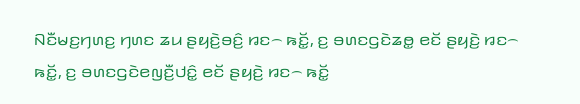ꤡꤢꤪꤗꤢ꤬ꤚꤛꤢ꤬ ꤚꤛꤢ ꤘꤣ ꤔꤟꤢꤧ꤬ꤋꤢꤨ꤬ ꤙꤢ꤮ ꤒꤢꤩ꤭, ꤢ꤬ ꤋꤛꤢꤞꤢꤧꤘꤥ꤭ ꤕꤢꤩ ꤔꤟꤢꤧ꤬ ꤙꤢ꤮ ꤒꤢꤩ꤭, ꤢ꤬ ꤋꤛꤢꤞꤢꤧꤕꤜꤢꤪ꤬ꤓꤢꤨ꤭ ꤕꤢꤩ ꤔꤟꤢꤧ꤬ ꤙꤢ꤮ ꤒꤢꤩ꤭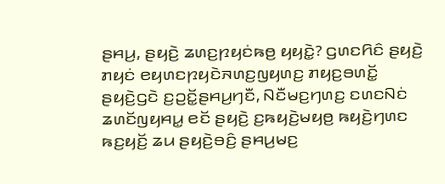ꤔꤌꤣ꤬, ꤔꤟꤢꤧ꤬ ꤘꤛꤢ꤬ꤐꤟꤢꤦꤒꤥ꤬ ꤟꤟꤢꤧ꤭? ꤞꤛꤢꤖꤢꤨ ꤔꤟꤢꤧ꤬ ꤊꤟꤢꤦ ꤕꤟꤛꤢꤐꤟꤢꤧꤏꤛꤢ꤬ꤜꤟꤛꤢ꤬ ꤊꤟꤢ꤬ꤋꤛꤢꤩ꤭ ꤔꤟꤢꤧ꤬ꤞꤢꤧ ꤢ꤬ꤑꤢꤩ꤭ꤔꤌꤣ꤬ꤚꤢꤪ, ꤡꤢꤪꤗꤢ꤬ꤚꤛꤢ꤬ ꤢꤛꤢꤡꤢꤦ ꤘꤛꤢꤩꤜꤟꤌꤣ꤭ ꤕꤢꤩ ꤔꤟꤢꤧ꤬ ꤢ꤬ꤒꤟꤢꤧ꤬ꤗꤟꤥ꤬ ꤒꤟꤢꤧ꤬ꤚꤛꤢ ꤒꤢ꤬ꤟꤢꤩ꤬ ꤘꤣ ꤔꤟꤢꤧ꤬ꤋꤢꤨ꤬ ꤔꤌꤣ꤬ꤗꤢ꤬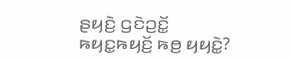ꤔꤟꤢꤧ꤬ ꤞꤢꤧꤑꤢꤩ꤭ ꤒꤟꤢ꤭ꤒꤟꤢꤩ꤬ ꤒꤥ꤬ ꤟꤟꤢꤧ꤭?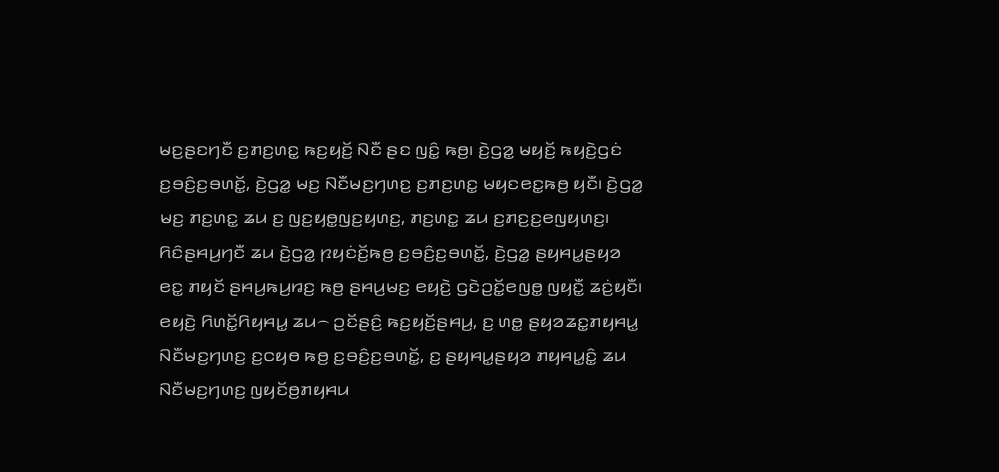ꤗꤢ꤬ꤔꤢꤚꤢꤪ ꤢ꤬ꤊꤢ꤬ꤛꤢ꤭ ꤒꤢ꤬ꤟꤢꤩ꤬ ꤡꤢꤪ ꤔꤢ ꤜꤢꤨ꤭ ꤒꤥ꤬꤯ ꤢꤧ꤬ꤞꤤ꤭ ꤗꤟꤢꤩ꤬ ꤒꤟꤢꤧ꤬ꤞꤢꤦ ꤢ꤬ꤋꤢꤨ꤬ꤢ꤬ꤋꤛꤢꤩ꤭, ꤢꤧ꤬ꤞꤤ꤭ ꤗꤢ꤬ ꤡꤢꤪꤗꤢ꤬ꤚꤛꤢ꤬ ꤢ꤬ꤊꤢ꤬ꤛꤢ꤭ ꤗꤟꤢꤕꤢ꤭ꤒꤥ꤬ ꤟꤢꤪ꤯ ꤢꤧ꤬ꤞꤤ꤭ ꤗꤢ꤬ ꤊꤢ꤬ꤛꤢ꤭ ꤘꤣ ꤢ꤬ ꤜꤢ꤬ꤟꤥ꤭ꤜꤢ꤬ꤟꤛꤢ꤬, ꤊꤢ꤬ꤛꤢ꤭ ꤘꤣ ꤢ꤬ꤊꤢ꤬ꤢ꤬ꤕꤜꤟꤛꤢ꤬꤯
ꤖꤢꤨꤔꤌꤣ꤬ꤚꤢꤪ ꤘꤣ ꤢꤧ꤬ꤞꤤ꤭ ꤐꤟꤢꤦꤢꤩ꤬ꤒꤥ꤬ ꤢ꤬ꤋꤢꤨ꤬ꤢ꤬ꤋꤛꤢꤩ꤭, ꤢꤧ꤬ꤞꤤ꤭ ꤔꤟꤌꤣ꤭ꤔꤟꤤ ꤕꤢ꤭ ꤊꤟꤢꤩ ꤔꤌꤣ꤬ꤒꤣ꤬ꤙꤢ꤬ ꤒꤥ꤬ ꤔꤌꤣ꤬ꤗꤢ꤬ ꤕꤟꤢꤧ꤬ ꤞꤢꤧꤑꤢꤩ꤭ꤕꤜꤥ꤭ ꤜꤟꤢꤪ꤭ ꤘꤢꤦ꤬ꤟꤢꤪ꤯
ꤕꤟꤢꤧ꤬ ꤖꤛꤢꤩ꤭ꤖꤟꤌꤣ꤭ ꤘꤣ꤮ ꤑꤢꤩꤔꤢꤨ꤬ ꤒꤢ꤬ꤟꤢꤩ꤬ꤔꤌꤣ꤬, ꤢ꤬ ꤛꤥ꤭ ꤔꤟꤤꤘꤢ꤭ꤊꤟꤌꤣ꤭ ꤡꤢꤪꤗꤢ꤬ꤚꤛꤢ꤬ ꤢ꤬ꤍꤟꤥ ꤒꤥ꤬ ꤢ꤬ꤋꤢꤨ꤬ꤢ꤬ꤋꤛꤢꤩ꤭, ꤢ꤬ ꤔꤟꤌꤣ꤭ꤔꤟꤤ ꤊꤟꤌꤣ꤭ꤢꤨ꤭ ꤘꤣ ꤡꤢꤪꤗꤢ꤬ꤚꤛꤢ꤬ ꤜꤟꤢꤩꤥ꤬ꤊꤟꤌꤣ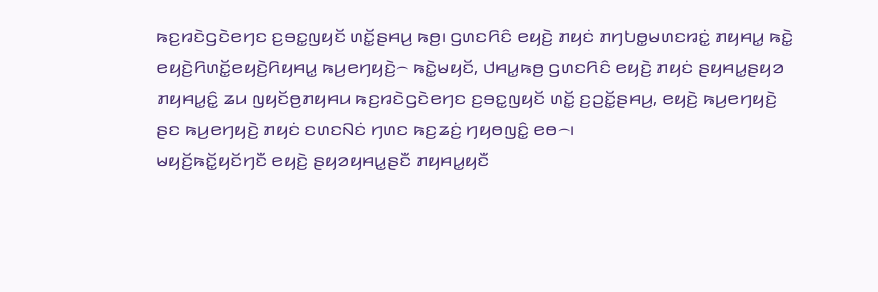ꤒꤢ꤬ꤙꤢꤧꤞꤢꤧꤕꤚꤢ ꤢ꤬ꤋꤢ꤭ꤜꤟꤢꤩ ꤛꤢꤩ꤭ꤔꤌꤣ꤬ ꤒꤥ꤬꤯ ꤞꤛꤢꤖꤢꤨ ꤕꤟꤢꤧ꤬ ꤊꤟꤢꤦ ꤊꤚꤝꤥ꤭ꤗꤛꤢꤙꤢꤦ꤭ ꤊꤟꤌꤣ꤭ ꤒꤢꤧ꤭ ꤕꤟꤢꤧ꤬ꤖꤛꤢꤩ꤭ꤕꤟꤢꤧ꤬ꤖꤟꤌꤣ꤭ ꤒꤣ꤬ꤕꤚꤟꤢꤧ꤬꤮ ꤒꤢꤧ꤭ꤗꤟꤢꤩ, ꤓꤌꤣ꤭ꤒꤥ꤬ ꤞꤛꤢꤖꤢꤨ ꤕꤟꤢꤧ꤬ ꤊꤟꤢꤦ ꤔꤟꤌꤣ꤭ꤔꤟꤤ ꤊꤟꤌꤣ꤭ꤢꤨ꤭ ꤘꤣ ꤜꤟꤢꤩꤥ꤬ꤊꤟꤌꤣ ꤒꤢ꤬ꤙꤢꤧꤞꤢꤧꤕꤚꤢ ꤢ꤬ꤋꤢ꤭ꤜꤟꤢꤩ ꤛꤢꤩ꤭ ꤢ꤬ꤑꤢꤩ꤭ꤔꤌꤣ꤬, ꤕꤟꤢꤧ꤬ ꤒꤣ꤬ꤕꤚꤟꤢꤧ꤬ ꤔꤢ ꤒꤣ꤬ꤕꤚꤟꤢꤧ꤬ ꤊꤟꤢꤦ ꤢꤛꤢꤡꤢꤦ ꤚꤛꤢ ꤒꤢ꤬ꤘꤢꤦ꤬ ꤚꤟꤥꤜꤢꤨ꤭ ꤕꤥ꤮꤯
ꤗꤟꤢꤩ꤬ꤒꤢꤩ꤭ꤟꤢꤩꤚꤢꤪ ꤕꤟꤢꤧ꤬ ꤔꤟꤤꤟꤌꤣ꤭ꤔꤢꤪ ꤊꤟꤌꤣ꤭ꤟꤢꤪ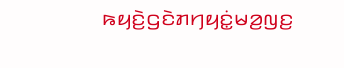ꤒꤟꤢꤧ꤬ꤞꤢꤧꤊꤚꤟꤢꤦ꤭ꤗꤤ꤬ꤜꤢ꤬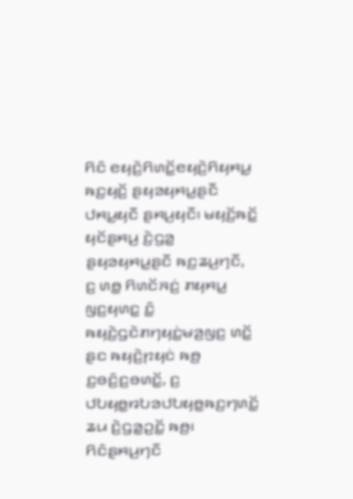ꤖꤢꤨ ꤕꤟꤢꤧ꤬ꤖꤛꤢꤩ꤭ꤕꤟꤢꤧ꤬ꤖꤟꤌꤣ꤭ ꤒꤢ꤬ꤟꤢꤩ꤬ ꤔꤟꤤꤟꤌꤣ꤭ꤔꤢꤪ ꤓꤌꤣ꤭ꤟꤢꤪ ꤔꤌꤣ꤬ꤟꤢꤪ꤯ ꤗꤟꤢꤩ꤬ꤒꤢꤩ꤭ ꤟꤢꤩꤔꤌꤣ꤬ ꤢꤧ꤬ꤞꤤ꤭ ꤔꤟꤤꤟꤌꤣ꤭ꤔꤢꤪ ꤒꤢ꤬ꤘꤣ꤬ꤚꤢꤪ, ꤢ꤬ ꤛꤥ꤭ ꤖꤛꤢꤩꤏꤢꤦ꤬ ꤊꤟꤌꤣ꤭ ꤜꤢ꤬ꤟꤛꤢ꤭ ꤢꤨ꤭ ꤒꤟꤢꤧ꤬ꤞꤢꤧꤊꤚꤟꤢꤦ꤭ꤗꤤ꤬ꤜꤢ꤬ ꤛꤢꤩ꤭ ꤔꤢ ꤒꤟꤢꤧ꤬ꤐꤟꤢꤦ ꤒꤥ꤬ ꤢ꤬ꤋꤢꤨ꤬ꤢ꤬ꤋꤛꤢꤩ꤭, ꤢ꤬ ꤓꤝꤟꤥ꤭ꤙꤝꤤꤓꤝꤟꤥ꤭ꤒꤢ꤬ꤚꤛꤢꤩ꤭ ꤘꤣ ꤢꤧ꤬ꤞꤤ꤭ꤑꤢꤩ꤭ ꤒꤥ꤬꤯
ꤖꤢꤨꤔꤌꤣ꤬ꤚꤢꤪ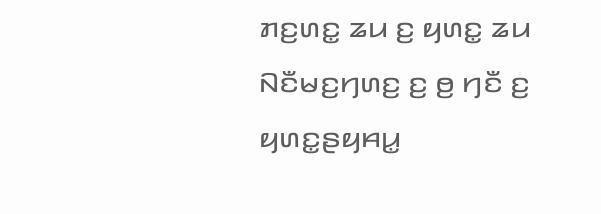ꤊꤢ꤬ꤛꤢ꤭ ꤘꤣ ꤢ꤬ ꤟꤛꤢ꤭ ꤘꤣ ꤡꤢꤪꤗꤢ꤬ꤚꤛꤢ꤬ ꤢ꤬ ꤥ꤬ ꤚꤢꤪ ꤢ꤬ ꤟꤛꤢ꤭ꤔꤟꤌꤣ꤭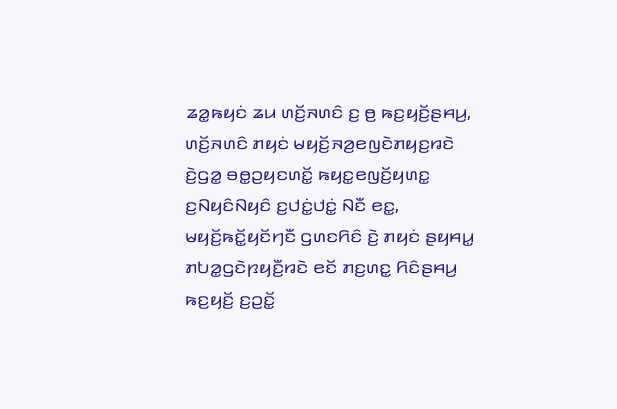ꤘꤤ꤭ꤒꤟꤢꤦ ꤘꤣ ꤛꤢꤩ꤬ꤏꤛꤢꤨ ꤢ꤬ ꤥ꤬ ꤒꤢ꤬ꤟꤢꤩ꤬ꤔꤌꤣ꤬, ꤛꤢꤩ꤬ꤏꤛꤢꤨ ꤊꤟꤢꤦ ꤗꤟꤢꤩ꤬ꤏꤤ꤬ꤕꤜꤢꤧꤊꤟꤢ꤬ꤙꤢꤧ ꤢꤧ꤬ꤞꤤ꤭ ꤋꤥ꤭ꤑꤟꤢꤛꤢꤩ꤭ ꤒꤟꤢ꤭ꤕꤜꤢꤩ꤬ꤟꤛꤢ꤭ ꤢ꤬ꤡꤟꤢꤨꤡꤟꤢꤨ ꤢ꤬ꤓꤢꤦ꤭ꤓꤢꤦ꤭ ꤡꤢꤪ ꤕꤢ꤭, ꤗꤟꤢꤩ꤬ꤒꤢꤩ꤭ꤟꤢꤩꤚꤢꤪ ꤞꤛꤢꤖꤢꤨ ꤢꤧ꤬ ꤊꤟꤢꤦ ꤔꤟꤌꤣ꤭ ꤊꤝꤤ꤭ꤞꤢꤧꤐꤟꤢꤪ꤬ꤙꤢꤧ ꤕꤢꤩ ꤊꤢ꤬ꤛꤢ꤭ ꤖꤢꤨꤔꤌꤣ꤬ ꤒꤢ꤬ꤟꤢꤩ꤬ ꤢ꤬ꤑꤢꤩ꤭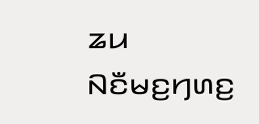ꤘꤣ ꤡꤢꤪꤗꤢ꤬ꤚꤛꤢ꤬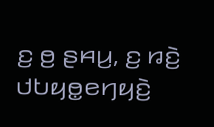ꤢ꤬ ꤥ꤬ ꤔꤌꤣ꤬, ꤢ꤬ ꤙꤢꤧ꤬ ꤓꤝꤟꤥ꤭ꤕꤚꤟꤢꤧ꤬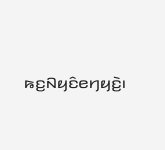ꤒꤢ꤬ꤡꤟꤢꤨꤕꤚꤟꤢꤧ꤬꤯